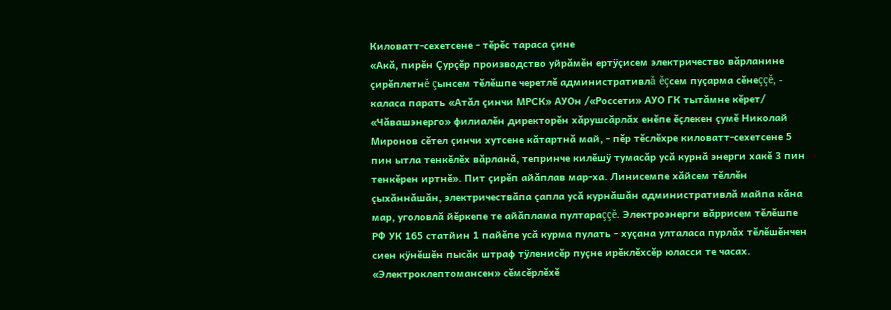Киловатт-сехетсене - тĕрĕс тараса çине
«Акă, пирĕн Çурçĕр производство уйрăмĕн ертÿçисем электричество вăрланине çирĕплетнĕ çынсем тĕлĕшпе черетлĕ административлă ĕçсем пуçарма сĕнеççĕ, - каласа парать «Атăл çинчи МРСК» АУОн /«Россети» АУО ГК тытăмне кĕрет/ «Чăвашэнерго» филиалĕн директорĕн хăрушсăрлăх енĕпе ĕçлекен çумĕ Николай Миронов сĕтел çинчи хутсене кăтартнă май, - пĕр тĕслĕхре киловатт-сехетсене 5 пин ытла тенкĕлĕх вăрланă, тепринче килĕшÿ тумасăр усă курнă энерги хакĕ 3 пин тенкĕрен иртнĕ». Пит çирĕп айăплав мар-ха. Линисемпе хăйсем тĕллĕн çыхăннăшăн, электричествăпа çапла усă курнăшăн административлă майпа кăна мар, уголовлă йĕркепе те айăплама пултараççĕ. Электроэнерги вăррисем тĕлĕшпе РФ УК 165 статйин 1 пайĕпе усă курма пулать - хуçана улталаса пурлăх тĕлĕшĕнчен сиен кÿнĕшĕн пысăк штраф тÿленисĕр пуçне ирĕклĕхсĕр юласси те часах.
«Электроклептомансен» сĕмсĕрлĕхĕ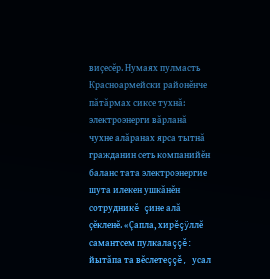виçесĕр. Нумаях пулмасть Красноармейски районĕнче пăтăрмах сиксе тухнă: электроэнерги вăрланă чухне алăранах ярса тытнă гражданин сеть компанийĕн баланс тата электроэнергие шута илекен ушкăнĕн сотрудникĕ çине алă çĕкленĕ. «Çапла, хирĕçÿллĕ самантсем пулкалаççĕ: йытăпа та вĕслетеççĕ, усал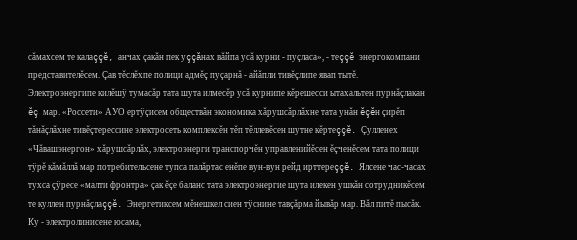сăмахсем те калаççĕ, анчах çакăн пек уççăнах вăйпа усă курни - пуçласа», - теççĕ энергокомпани представителĕсем. Çав тĕслĕхпе полици адмĕç пуçарнă - айăпли тивĕçлипе явап тытĕ.
Электроэнергипе килĕшÿ тумасăр тата шута илмесĕр усă курнипе кĕрешесси ытахальтен пурнăçлакан ĕç мар. «Россети» АУО ертÿçисем обществăн экономика хăрушсăрлăхне тата унăн ĕçĕн çирĕп тăнăçлăхне тивĕçтерессине электросеть комплексĕн тĕп тĕллевĕсен шутне кĕртеççĕ. Çулленех «Чăвашэнергон» хăрушсăрлăх, электроэнерги транспорчĕн управленийĕсен ĕçченĕсем тата полици тÿрĕ кăмăллă мар потребительсене тупса палăртас енĕпе вун-вун рейд ирттереççĕ. Ялсене час-часах тухса çÿресе «малти фронтра» çак ĕçе баланс тата электроэнергие шута илекен ушкăн сотрудникĕсем те куллен пурнăçлаççĕ. Энергетиксем мĕнешкел сиен тÿснине тавçăрма йывăр мар. Вăл питĕ пысăк. Ку - электролинисене юсама,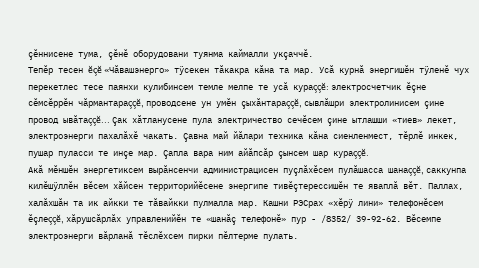çĕннисене тума, çĕнĕ оборудовани туянма каймалли укçаччĕ.
Тепĕр тесен ĕçĕ «Чăвашэнерго» тÿсекен тăкакра кăна та мар. Усă курнă энергишĕн тÿленĕ чух перекетлес тесе паянхи кулибинсем темле мелпе те усă кураççĕ: электросчетчик ĕçне сĕмсĕррĕн чăрмантараççĕ, проводсене ун умĕн çыхăнтараççĕ, сывлăшри электролинисем çине провод ывăтаççĕ... Çак хăтланусене пула электричество сечĕсем çине ытлашши «тиев» лекет, электроэнерги пахалăхĕ чакать. Çавна май йăлари техника кăна сиенленмест, тĕрлĕ инкек, пушар пуласси те инçе мар. Çапла вара ним айăпсăр çынсем шар кураççĕ.
Акă мĕншĕн энергетиксем вырăнсенчи администрацисен пуçлăхĕсем пулăшасса шанаççĕ, саккунпа килĕшÿллĕн вĕсем хăйсен территорийĕсене энергипе тивĕçтерессишĕн те яваплă вĕт. Паллах, халăхшăн та ик айкки те тăвайкки пулмалла мар. Кашни РЭСрах «хĕрÿ лини» телефонĕсем ĕçлеççĕ, хăрушсăрлăх управленийĕн те «шанăç телефонĕ» пур - /8352/ 39-92-62. Вĕсемпе электроэнерги вăрланă тĕслĕхсем пирки пĕлтерме пулать.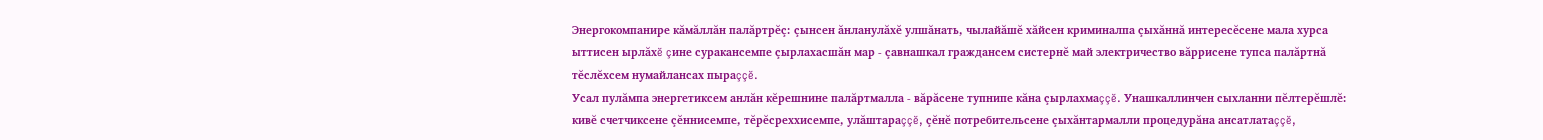Энергокомпанире кăмăллăн палăртрĕç: çынсен ăнланулăхĕ улшăнать, чылайăшĕ хăйсен криминалпа çыхăннă интересĕсене мала хурса ыттисен ырлăхĕ çине суракансемпе çырлахасшăн мар - çавнашкал граждансем систернĕ май электричество вăррисене тупса палăртнă тĕслĕхсем нумайлансах пыраççĕ.
Усал пулăмпа энергетиксем анлăн кĕрешнине палăртмалла - вăрăсене тупнипе кăна çырлахмаççĕ. Унашкаллинчен сыхланни пĕлтерĕшлĕ: кивĕ счетчиксене çĕннисемпе, тĕрĕсреххисемпе, улăштараççĕ, çĕнĕ потребительсене çыхăнтармалли процедурăна ансатлатаççĕ,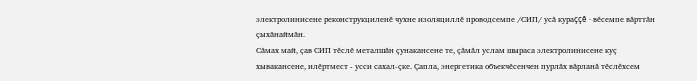электролинисене реконструкциленĕ чухне изоляциллĕ проводсемпе /СИП/ усă кураççĕ - вĕсемпе вăрттăн çыхăнаймăн.
Сăмах май, çав СИП тĕслĕ металшăн çунакансене те, çăмăл услам шыраса электролинисене куç хывакансене, илĕртмест - усси сахал-çке. Çапла, энергетика объекчĕсенчен пурлăх вăрланă тĕслĕхсем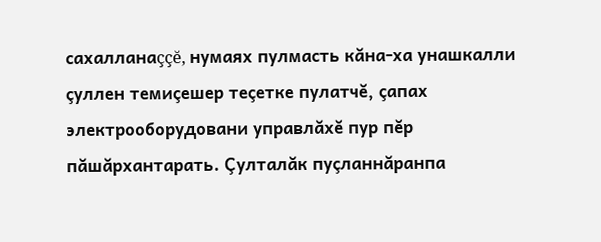сахалланаççĕ, нумаях пулмасть кăна-ха унашкалли çуллен темиçешер теçетке пулатчĕ, çапах электрооборудовани управлăхĕ пур пĕр пăшăрхантарать. Çулталăк пуçланнăранпа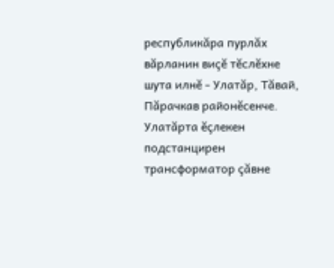республикăра пурлăх вăрланин виçĕ тĕслĕхне шута илнĕ - Улатăр, Тăвай, Пăрачкав районĕсенче. Улатăрта ĕçлекен подстанцирен трансформатор çăвне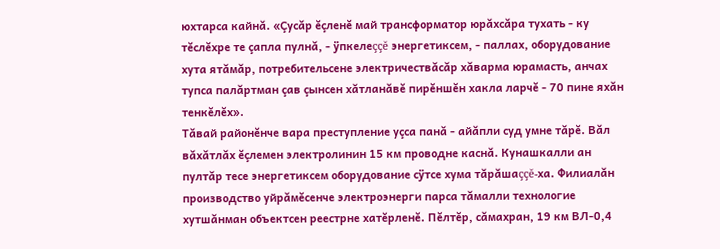юхтарса кайнă. «Çусăр ĕçленĕ май трансформатор юрăхсăра тухать - ку тĕслĕхре те çапла пулнă, - ÿпкелеççĕ энергетиксем, - паллах, оборудование хута ятăмăр, потребительсене электричествăсăр хăварма юрамасть, анчах тупса палăртман çав çынсен хăтланăвĕ пирĕншĕн хакла ларчĕ - 70 пине яхăн тенкĕлĕх».
Тăвай районĕнче вара преступление уçса панă - айăпли суд умне тăрĕ. Вăл вăхăтлăх ĕçлемен электролинин 15 км проводне каснă. Кунашкалли ан пултăр тесе энергетиксем оборудование сÿтсе хума тăрăшаççĕ-ха. Филиалăн производство уйрăмĕсенче электроэнерги парса тăмалли технологие хутшăнман объектсен реестрне хатĕрленĕ. Пĕлтĕр, сăмахран, 19 км ВЛ-0,4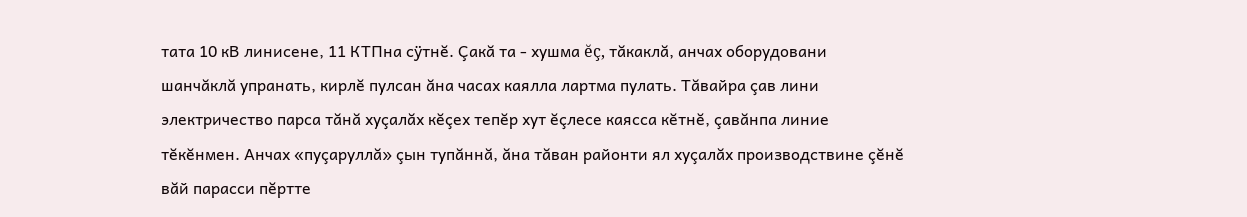тата 10 кВ линисене, 11 КТПна сÿтнĕ. Çакă та - хушма ĕç, тăкаклă, анчах оборудовани шанчăклă упранать, кирлĕ пулсан ăна часах каялла лартма пулать. Тăвайра çав лини электричество парса тăнă хуçалăх кĕçех тепĕр хут ĕçлесе каясса кĕтнĕ, çавăнпа линие тĕкĕнмен. Анчах «пуçаруллă» çын тупăннă, ăна тăван районти ял хуçалăх производствине çĕнĕ вăй парасси пĕртте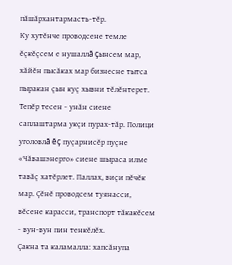пăшăрхантармасть-тĕр.
Ку хутĕнче проводсене темле ĕçкĕçсем е нушаллă çынсем мар, хăйĕн пысăках мар бизнесне тытса пыракан çын куç хывни тĕлĕнтерет. Тепĕр тесен - унăн сиене саплаштарма укçи пурах-тăр. Полици уголовлă ĕç пуçарнисĕр пуçне «Чăвашэнерго» сиене шыраса илме тавăç хатĕрлет. Паллах, виçи пĕчĕк мар. Çĕнĕ проводсем туянасси, вĕсене карасси, транспорт тăкакĕсем - вун-вун пин тенкĕлĕх.
Çакна та каламалла: хапсăнупа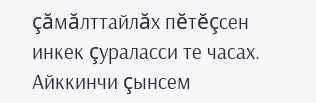çăмăлттайлăх пĕтĕçсен инкек çураласси те часах. Айккинчи çынсем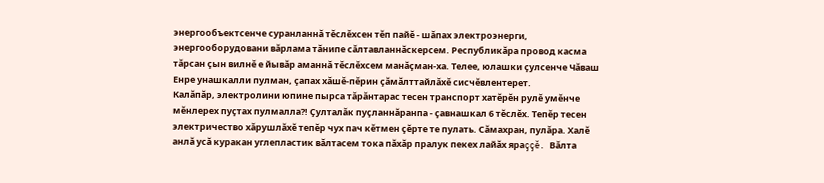энергообъектсенче суранланнă тĕслĕхсен тĕп пайĕ - шăпах электроэнерги, энергооборудовани вăрлама тăнипе сăлтавланнăскерсем. Республикăра провод касма тăрсан çын вилнĕ е йывăр аманнă тĕслĕхсем манăçман-ха. Телее, юлашки çулсенче Чăваш Енре унашкалли пулман, çапах хăшĕ-пĕрин çăмăлттайлăхĕ сисчĕвлентерет.
Калăпăр, электролини юпине пырса тăрăнтарас тесен транспорт хатĕрĕн рулĕ умĕнче мĕнлерех пуçтах пулмалла?! Çулталăк пуçланнăранпа - çавнашкал 6 тĕслĕх. Тепĕр тесен электричество хăрушлăхĕ тепĕр чух пач кĕтмен çĕрте те пулать. Сăмахран, пулăра. Халĕ анлă усă куракан углепластик вăлтасем тока пăхăр пралук пекех лайăх яраççĕ. Вăлта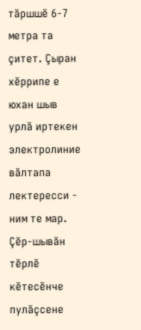тăршшĕ 6-7 метра та çитет. Çыран хĕррипе е юхан шыв урлă иртекен электролиние вăлтапа лектересси - ним те мар. Çĕр-шывăн тĕрлĕ кĕтесĕнче пулăçсене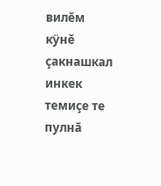вилĕм кÿнĕ çакнашкал инкек темиçе те пулнă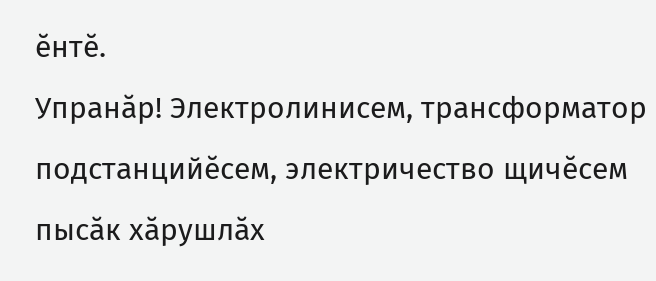ĕнтĕ.
Упранăр! Электролинисем, трансформатор подстанцийĕсем, электричество щичĕсем пысăк хăрушлăх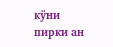кÿни пирки ан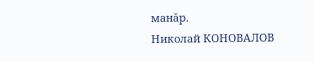манăр.
Николай КОНОВАЛОВ